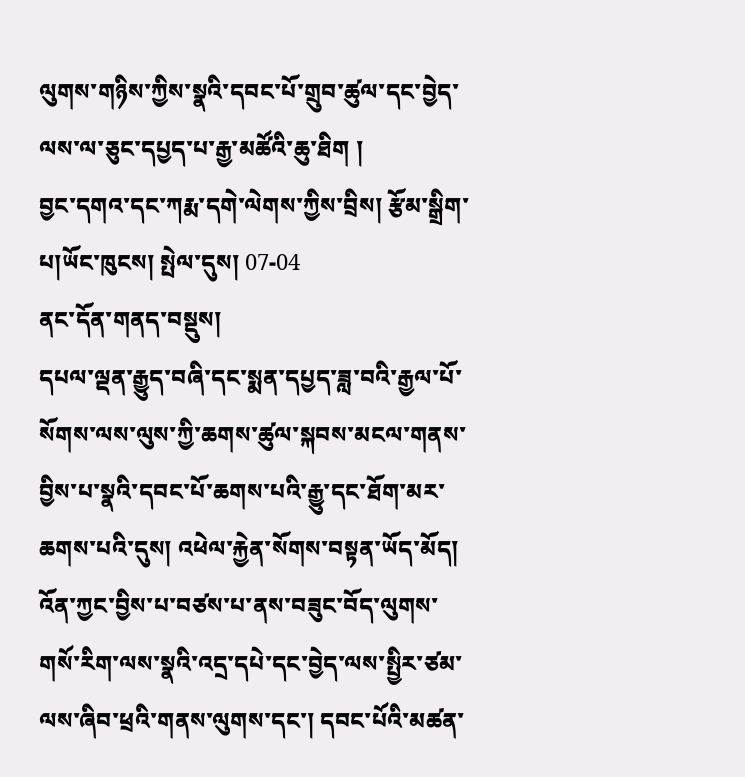ལུགས་གཉིས་ཀྱིས་སྣའི་དབང་པོ་གྲུབ་ཚུལ་དང་བྱེད་ལས་ལ་ཅུང་དཔྱད་པ་རྒྱ་མཚོའི་ཆུ་ཐིག །
བྱང་དགའ་དང་ཀརྨ་དགེ་ལེགས་ཀྱིས་བྲིས། རྩོམ་སྒྲིག་པ།ཡོང་ཁུངས། སྤེལ་དུས། 07-04
ནང་དོན་གནད་བསྡུས།
དཔལ་ལྡན་རྒྱུད་བཞི་དང་སྨན་དཔྱད་ཟླ་བའི་རྒྱལ་པོ་སོགས་ལས་ལུས་ཀྱི་ཆགས་ཚུལ་སྐབས་མངལ་གནས་བྱིས་པ་སྣའི་དབང་པོ་ཆགས་པའི་རྒྱུ་དང་ཐོག་མར་ཆགས་པའི་དུས། འཕེལ་རྐྱེན་སོགས་བསྟན་ཡོད་མོད། འོན་ཀྱང་བྱིས་པ་བཙས་པ་ནས་བཟུང་བོད་ལུགས་གསོ་རིག་ལས་སྣའི་འདྲ་དཔེ་དང་བྱེད་ལས་སྤྱིར་ཙམ་ལས་ཞིབ་ཕྲའི་གནས་ལུགས་དང་། དབང་པོའི་མཚན་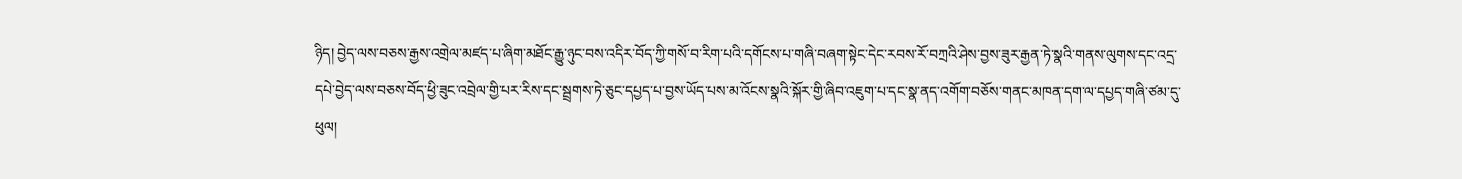ཉིད། བྱེད་ལས་བཅས་རྒྱས་འགྲེལ་མཛད་པ་ཞིག་མཐོང་རྒྱུ་ཉུང་བས་འདིར་བོད་ཀྱི་གསོ་བ་རིག་པའི་དགོངས་པ་གཞི་བཞག་སྟེང་དེང་རབས་རོ་བཀྲའི་ཤེས་བྱས་ཟུར་རྒྱན་ཏེ་སྣའི་གནས་ལུགས་དང་འདྲ་དཔེ་བྱེད་ལས་བཅས་བོད་ཕྱི་ཟུང་འབྲེལ་གྱི་པར་རིས་དང་སྦྲགས་ཏེ་ཅུང་དཔྱད་པ་བྱས་ཡོད་པས་མ་འོངས་སྣའི་སྐོར་གྱི་ཞིབ་འཇུག་པ་དང་སྣ་ནད་འགོག་བཅོས་གནང་མཁན་དག་ལ་དཔྱད་གཞི་ཙམ་དུ་ཕུལ།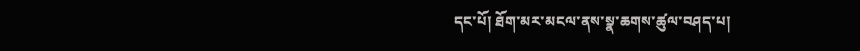དང་པོ། ཐོག་མར་མངལ་ནས་སྣ་ཆགས་ཚུལ་བཤད་པ།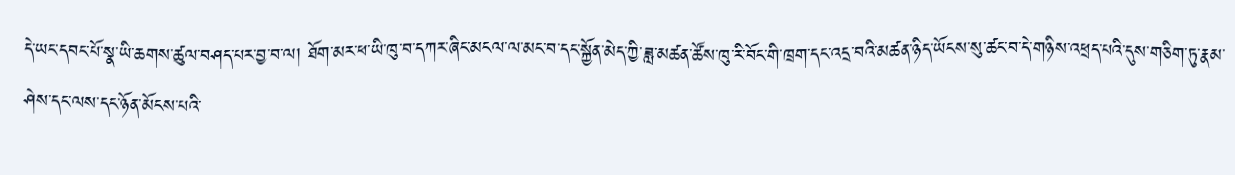དེ་ཡང་དབང་པོ་སྣ་ཡི་ཆགས་ཚུལ་བཤད་པར་བྱ་བ་ལ། ཐོག་མར་ཕ་ཡི་ཁུ་བ་དཀར་ཞིང་མངལ་ལ་མང་བ་དང་སྐྱོན་མེད་ཀྱི་ཟླ་མཚན་ཚོས་ཁུ་རི་བོང་གི་ཁྲག་དང་འདྲ་བའི་མཚན་ཉིད་ཡོངས་སུ་ཚང་བ་དེ་གཉིས་འཕྲད་པའི་དུས་གཅིག་ཏུ་རྣམ་ཤེས་དང་ལས་དང་ཉོན་མོངས་པའི་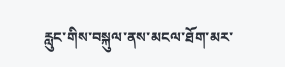རླུང་གིས་བསྐུལ་ནས་མངལ་ཐོག་མར་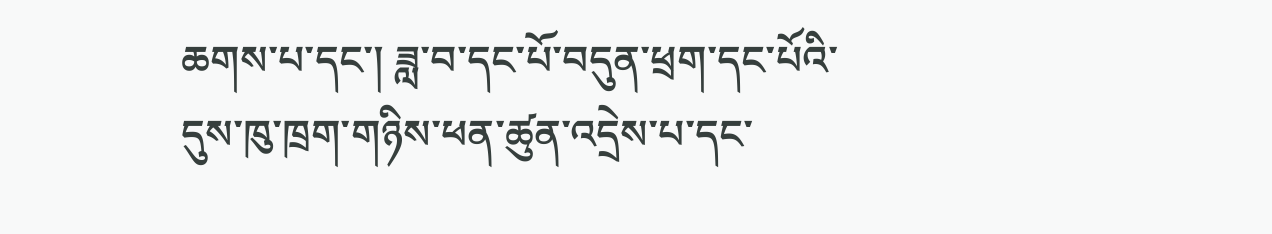ཆགས་པ་དང་། ཟླ་བ་དང་པོ་བདུན་ཕྲག་དང་པོའི་དུས་ཁུ་ཁྲག་གཉིས་ཕན་ཚུན་འདྲེས་པ་དང་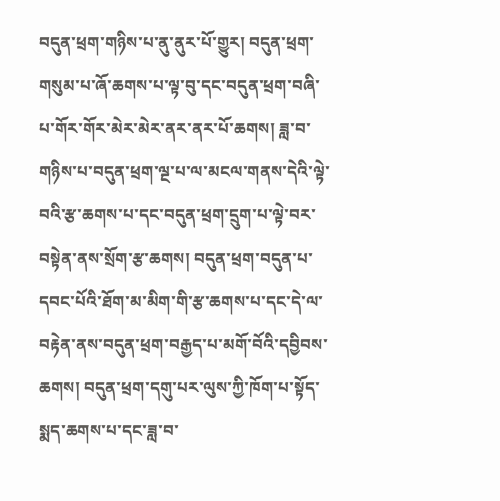བདུན་ཕྲག་གཉིས་པ་ནུ་ནུར་པོ་གྱུར། བདུན་ཕྲག་གསུམ་པ་ཞོ་ཆགས་པ་ལྟ་བུ་དང་བདུན་ཕྲག་བཞི་པ་གོར་གོར་མེར་མེར་ནར་ནར་པོ་ཆགས། ཟླ་བ་གཉིས་པ་བདུན་ཕྲག་ལྔ་པ་ལ་མངལ་གནས་དེའི་ལྟེ་བའི་རྩ་ཆགས་པ་དང་བདུན་ཕྲག་དྲུག་པ་ལྟེ་བར་བསྟེན་ནས་སྲོག་རྩ་ཆགས། བདུན་ཕྲག་བདུན་པ་དབང་པོའི་ཐོག་མ་མིག་གི་རྩ་ཆགས་པ་དང་དེ་ལ་བརྟེན་ནས་བདུན་ཕྲག་བརྒྱད་པ་མགོ་བོའི་དབྱིབས་ཆགས། བདུན་ཕྲག་དགུ་པར་ལུས་ཀྱི་ཁོག་པ་སྟོད་སྨད་ཆགས་པ་དང་ཟླ་བ་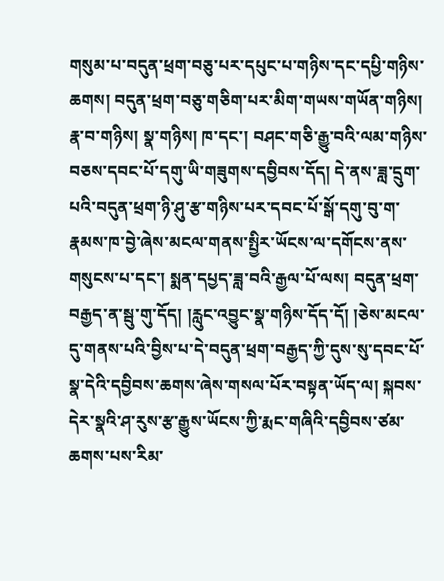གསུམ་པ་བདུན་ཕྲག་བཅུ་པར་དཔུང་པ་གཉིས་དང་དཔྱི་གཉིས་ཆགས། བདུན་ཕྲག་བཅུ་གཅིག་པར་མིག་གཡས་གཡོན་གཉིས། རྣ་བ་གཉིས། སྣ་གཉིས། ཁ་དང་། བཤང་གཅི་རྒྱུ་བའི་ལམ་གཉིས་བཅས་དབང་པོ་དགུ་ཡི་གཟུགས་དབྱིབས་དོད། དེ་ནས་ཟླ་དྲུག་པའི་བདུན་ཕྲག་ཉི་ཤུ་རྩ་གཉིས་པར་དབང་པོ་སྒོ་དགུ་བུ་ག་རྣམས་ཁ་བྱེ་ཞེས་མངལ་གནས་སྤྱིར་ཡོངས་ལ་དགོངས་ནས་གསུངས་པ་དང་། སྨན་དཔྱད་ཟླ་བའི་རྒྱལ་པོ་ལས། བདུན་ཕྲག་བརྒྱད་ན་སྦུ་གུ་དོད། །རླུང་འབྱུང་སྣ་གཉིས་དོད་དོ། །ཅེས་མངལ་དུ་གནས་པའི་བྱིས་པ་དེ་བདུན་ཕྲག་བརྒྱད་ཀྱི་དུས་སུ་དབང་པོ་སྣ་དེའི་དབྱིབས་ཆགས་ཞེས་གསལ་པོར་བསྟན་ཡོད་ལ། སྐབས་དེར་སྣའི་ཤ་རུས་རྩ་རྒྱུས་ཡོངས་ཀྱི་རྨང་གཞིའི་དབྱིབས་ཙམ་ཆགས་པས་རིམ་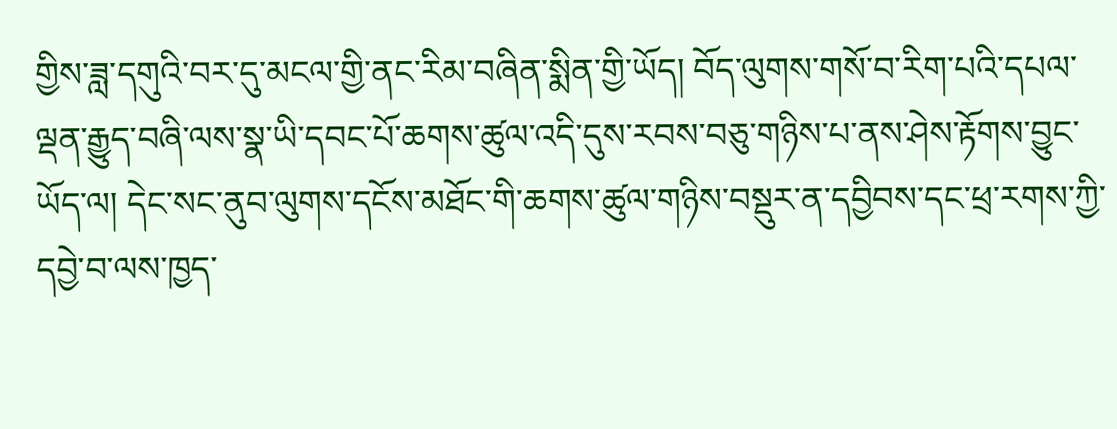གྱིས་ཟླ་དགུའི་བར་དུ་མངལ་གྱི་ནང་རིམ་བཞིན་སྨིན་གྱི་ཡོད། བོད་ལུགས་གསོ་བ་རིག་པའི་དཔལ་ལྡན་རྒྱུད་བཞི་ལས་སྣ་ཡི་དབང་པོ་ཆགས་ཚུལ་འདི་དུས་རབས་བཅུ་གཉིས་པ་ནས་ཤེས་རྟོགས་བྱུང་ཡོད་ལ། དེང་སང་ནུབ་ལུགས་དངོས་མཐོང་གི་ཆགས་ཚུལ་གཉིས་བསྡུར་ན་དབྱིབས་དང་ཕྲ་རགས་ཀྱི་དབྱེ་བ་ལས་ཁྱད་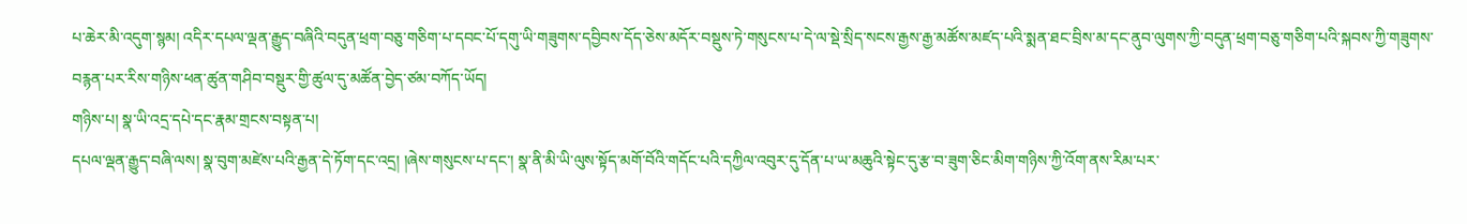པ་ཆེར་མི་འདུག་སྙམ། འདིར་དཔལ་ལྡན་རྒྱུད་བཞིའི་བདུན་ཕྲག་བཅུ་གཅིག་པ་དབང་པོ་དགུ་ཡི་གཟུགས་དབྱིབས་དོད་ཅེས་མདོར་བསྡུས་ཏེ་གསུངས་པ་དེ་ལ་སྡེ་སྲིད་སངས་རྒྱས་རྒྱ་མཚོས་མཛད་པའི་སྨན་ཐང་བྲིས་མ་དང་ནུབ་ལུགས་ཀྱི་བདུན་ཕྲག་བཅུ་གཅིག་པའི་སྐབས་ཀྱི་གཟུགས་བརྙན་པར་རིས་གཉིས་ཕན་ཚུན་གཤིབ་བསྡུར་གྱི་ཚུལ་དུ་མཚོན་བྱེད་ཙམ་བཀོད་ཡོད།
གཉིས་པ། སྣ་ཡི་འདྲ་དཔེ་དང་རྣམ་གྲངས་བསྟན་པ།
དཔལ་ལྡན་རྒྱུད་བཞི་ལས། སྣ་བུག་མཛེས་པའི་རྒྱན་དེ་ཏོག་དང་འདྲ། །ཞེས་གསུངས་པ་དང་། སྣ་ནི་མི་ཡི་ལུས་སྟོད་མགོ་བོའི་གདོང་པའི་དཀྱིལ་འབུར་དུ་དོན་པ་ཡ་མཆུའི་སྟེང་དུ་རྩ་བ་ཟུག་ཅིང་མིག་གཉིས་ཀྱི་འོག་ནས་རིམ་པར་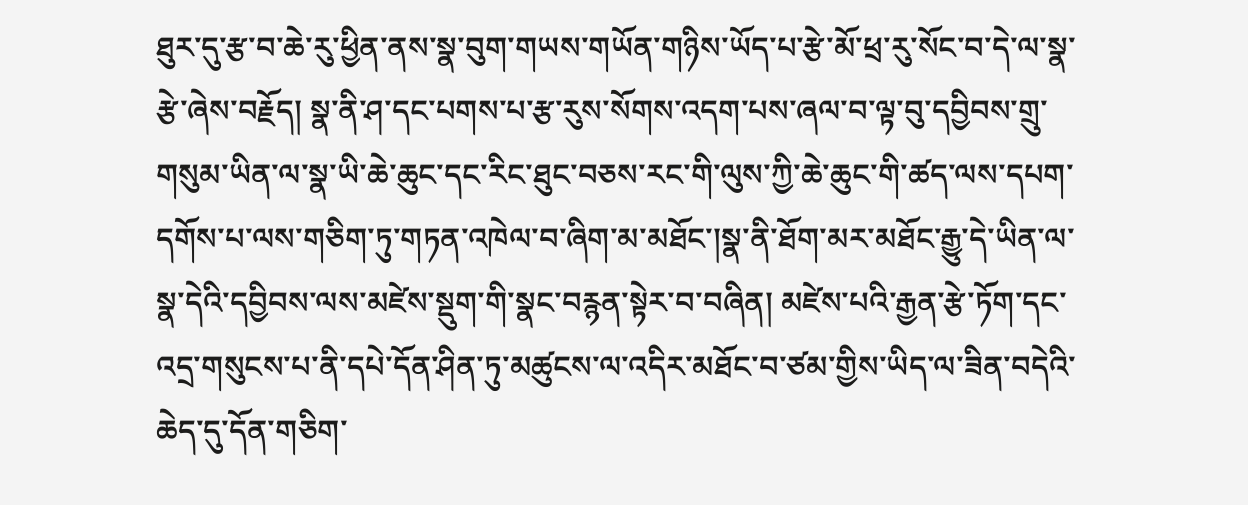ཐུར་དུ་རྩ་བ་ཆེ་རུ་ཕྱིན་ནས་སྣ་བུག་གཡས་གཡོན་གཉིས་ཡོད་པ་རྩེ་མོ་ཕྲ་རུ་སོང་བ་དེ་ལ་སྣ་རྩེ་ཞེས་བརྗོད། སྣ་ནི་ཤ་དང་པགས་པ་རྩ་རུས་སོགས་འདག་པས་ཞལ་བ་ལྟ་བུ་དབྱིབས་གྲུ་གསུམ་ཡིན་ལ་སྣ་ཡི་ཆེ་ཆུང་དང་རིང་ཐུང་བཅས་རང་གི་ལུས་ཀྱི་ཆེ་ཆུང་གི་ཚད་ལས་དཔག་དགོས་པ་ལས་གཅིག་ཏུ་གཏན་འཁེལ་བ་ཞིག་མ་མཐོང་།སྣ་ནི་ཐོག་མར་མཐོང་རྒྱུ་དེ་ཡིན་ལ་སྣ་དེའི་དབྱིབས་ལས་མཛེས་སྡུག་གི་སྣང་བརྙན་སྟེར་བ་བཞིན། མཛེས་པའི་རྒྱན་རྩེ་ཏོག་དང་འདྲ་གསུངས་པ་ནི་དཔེ་དོན་ཤིན་ཏུ་མཚུངས་ལ་འདིར་མཐོང་བ་ཙམ་གྱིས་ཡིད་ལ་ཟིན་བདེའི་ཆེད་དུ་དོན་གཅིག་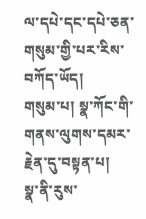ལ་དཔེ་དང་དཔེ་ཅན་གསུམ་གྱི་པར་རིས་བཀོད་ཡོད།
གསུམ་པ། སྣ་ཀོང་གི་གནས་ལུགས་དམར་རྗེན་དུ་བསྟན་པ།
སྣ་ནི་རུས་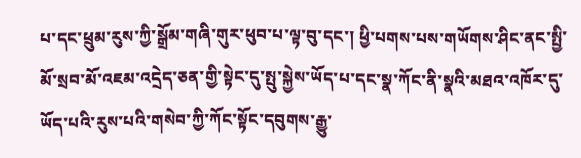པ་དང་ཕྲུམ་རུས་ཀྱི་སྒྲོམ་གཞི་གུར་ཕུབ་པ་ལྟ་བུ་དང་། ཕྱི་པགས་པས་གཡོགས་ཤིང་ནང་སྤྱི་མོ་སྲབ་མོ་འཇམ་འདྲེད་ཅན་གྱི་སྟེང་དུ་སྤུ་སྐྱེས་ཡོད་པ་དང་སྣ་ཀོང་ནི་སྣའི་མཐའ་འཁོར་དུ་ཡོད་པའི་རུས་པའི་གསེབ་ཀྱི་ཀོང་སྟོང་དབུགས་རྒྱུ་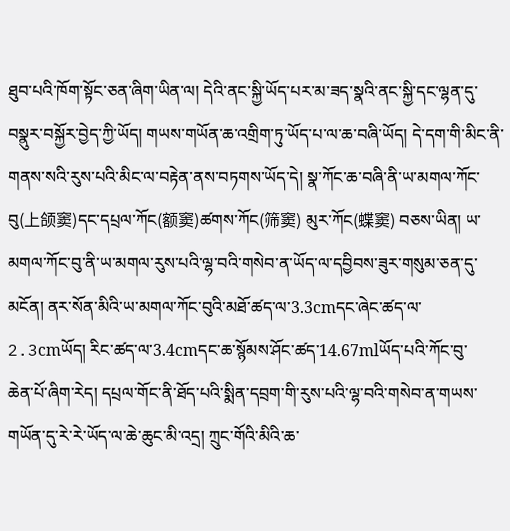ཐུབ་པའི་ཁོག་སྟོང་ཅན་ཞིག་ཡིན་ལ། དེའི་ནང་སྐྱི་ཡོད་པར་མ་ཟད་སྣའི་ནང་སྐྱི་དང་ལྷན་དུ་བསྣུར་བསྐྱོར་བྱེད་ཀྱི་ཡོད། གཡས་གཡོན་ཆ་འགྲིག་ཏུ་ཡོད་པ་ལ་ཆ་བཞི་ཡོད། དེ་དག་གི་མིང་ནི་གནས་སའི་རུས་པའི་མིང་ལ་བརྟེན་ནས་བཏགས་ཡོད་དེ། སྣ་ཀོང་ཆ་བཞི་ནི་ཡ་མགལ་ཀོང་བུ(上颌窦)དང་དཔྲལ་ཀོང(额窦)ཚགས་ཀོང(筛窦) མུར་ཀོང(蝶窦) བཅས་ཡིན། ཡ་མགལ་ཀོང་བུ་ནི་ཡ་མགལ་རུས་པའི་ལྷ་བའི་གསེབ་ན་ཡོད་ལ་དབྱིབས་ཟུར་གསུམ་ཅན་དུ་མངོན། ནར་སོན་མིའི་ཡ་མགལ་ཀོང་བུའི་མཐོ་ཚད་ལ་3.3cmདང་ཞེང་ཚད་ལ་2.3cmཡོད། རིང་ཚད་ལ་3.4cmདང་ཆ་སྙོམས་ཤོང་ཚད་14.67mlཡོད་པའི་ཀོང་བུ་ཆེན་པོ་ཞིག་རེད། དཔྲལ་གོང་ནི་ཐོད་པའི་སྨིན་དབྲག་གི་རུས་པའི་ལྷ་བའི་གསེབ་ན་གཡས་གཡོན་དུ་རེ་རེ་ཡོད་ལ་ཆེ་ཆུང་མི་འདྲ། ཀྲུང་གོའི་མིའི་ཆ་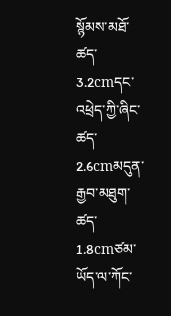སྙོམས་མཐོ་ཚད་3.2cmདང་འཕྲེད་ཀྱི་ཞིང་ཚད་2.6cmམདུན་རྒྱབ་མཐུག་ཚད་1.8cmཙམ་ཡོད་ལ་ཀོང་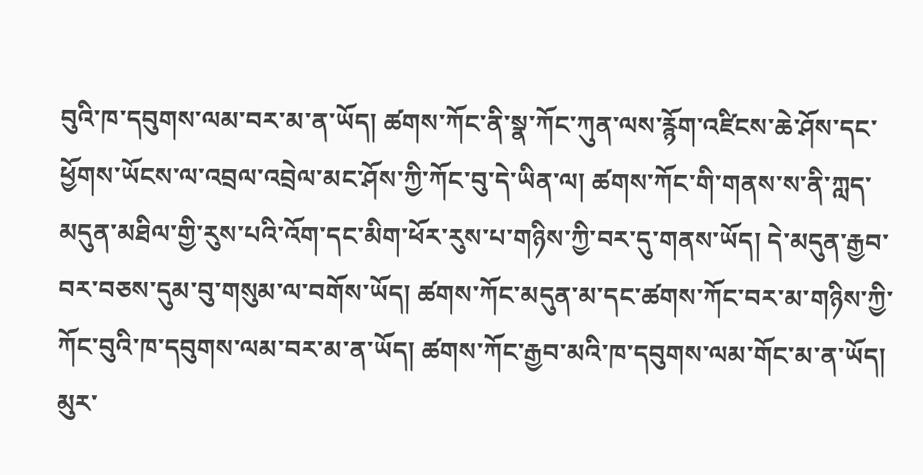བུའི་ཁ་དབུགས་ལམ་བར་མ་ན་ཡོད། ཚགས་ཀོང་ནི་སྣ་ཀོང་ཀུན་ལས་རྙོག་འཛིངས་ཆེ་ཤོས་དང་ཕྱོགས་ཡོངས་ལ་འབྲལ་འབྲེལ་མང་ཤོས་ཀྱི་ཀོང་བུ་དེ་ཡིན་ལ། ཚགས་ཀོང་གི་གནས་ས་ནི་ཀླད་མདུན་མཐིལ་གྱི་རུས་པའི་འོག་དང་མིག་ཕོར་རུས་པ་གཉིས་ཀྱི་བར་དུ་གནས་ཡོད། དེ་མདུན་རྒྱབ་བར་བཅས་དུམ་བུ་གསུམ་ལ་བགོས་ཡོད། ཚགས་ཀོང་མདུན་མ་དང་ཚགས་ཀོང་བར་མ་གཉིས་ཀྱི་ཀོང་བུའི་ཁ་དབུགས་ལམ་བར་མ་ན་ཡོད། ཚགས་ཀོང་རྒྱབ་མའི་ཁ་དབུགས་ལམ་གོང་མ་ན་ཡོད། མུར་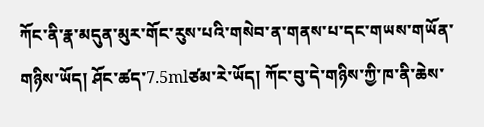ཀོང་ནི་རྣ་མདུན་མུར་གོང་རུས་པའི་གསེབ་ན་གནས་པ་དང་གཡས་གཡོན་གཉིས་ཡོད། ཤོང་ཚད་7.5mlཙམ་རེ་ཡོད། ཀོང་བུ་དེ་གཉིས་ཀྱི་ཁ་ནི་ཆེས་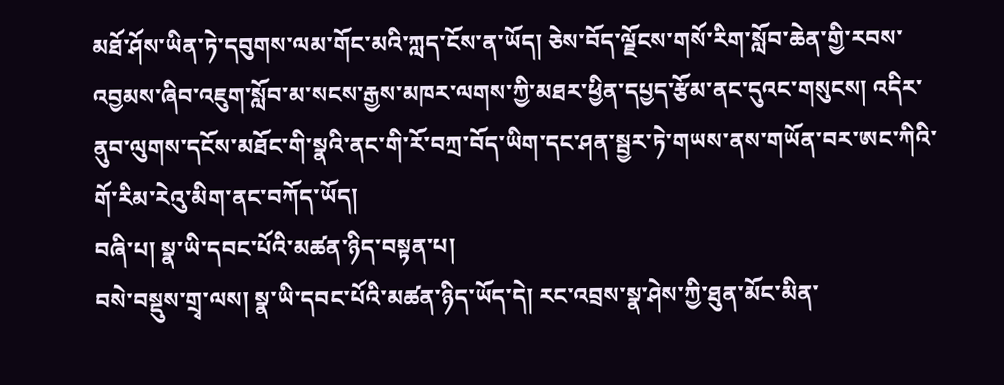མཐོ་ཤོས་ཡིན་ཏེ་དབུགས་ལམ་གོང་མའི་ཀླད་ངོས་ན་ཡོད། ཅེས་བོད་ལྗོངས་གསོ་རིག་སློབ་ཆེན་གྱི་རབས་འབྱམས་ཞིབ་འཇུག་སློབ་མ་སངས་རྒྱས་མཁར་ལགས་ཀྱི་མཐར་ཕྱིན་དཔྱད་རྩོམ་ནང་དུའང་གསུངས། འདིར་ནུབ་ལུགས་དངོས་མཐོང་གི་སྣའི་ནང་གི་རོ་བཀྲ་བོད་ཡིག་དང་ཤན་སྦྱར་ཏེ་གཡས་ནས་གཡོན་བར་ཨང་ཀིའི་གོ་རིམ་རེའུ་མིག་ནང་བཀོད་ཡོད།
བཞི་པ། སྣ་ཡི་དབང་པོའི་མཚན་ཉིད་བསྟན་པ།
བསེ་བསྡུས་གྲྭ་ལས། སྣ་ཡི་དབང་པོའི་མཚན་ཉིད་ཡོད་དེ། རང་འབྲས་སྣ་ཤེས་ཀྱི་ཐུན་མོང་མིན་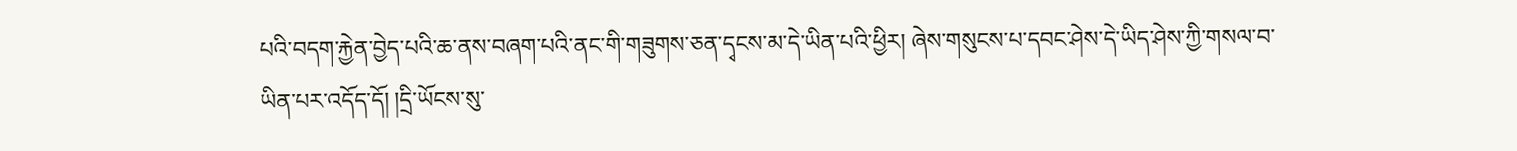པའི་བདག་རྐྱེན་བྱེད་པའི་ཆ་ནས་བཞག་པའི་ནང་གི་གཟུགས་ཅན་དྭངས་མ་དེ་ཡིན་པའི་ཕྱིར། ཞེས་གསུངས་པ་དབང་ཤེས་དེ་ཡིད་ཤེས་ཀྱི་གསལ་བ་ཡིན་པར་འདོད་དོ། །དྲི་ཡོངས་སུ་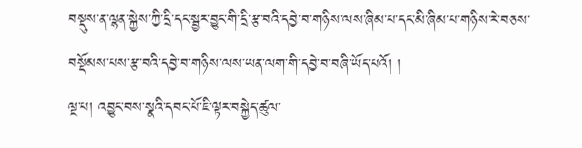བསྡུས་ན་ལྷན་སྐྱེས་ཀྱི་དྲི་དང་སྦྱར་བྱུང་གི་དྲི་རྩ་བའི་དབྱེ་བ་གཉིས་ལས་ཞིམ་པ་དང་མི་ཞིམ་པ་གཉིས་རེ་བཅས་བསྡོམས་པས་རྩ་བའི་དབྱེ་བ་གཉིས་ལས་ཡན་ལག་གི་དབྱེ་བ་བཞི་ཡོད་པའོ། །
ལྔ་པ། འབྱུང་བས་སྣའི་དབང་པོ་ཇི་ལྟར་བསྐྱེད་ཚུལ་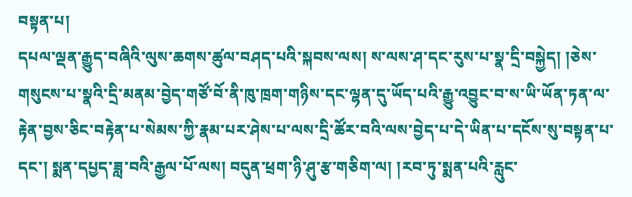བསྟན་པ།
དཔལ་ལྡན་རྒྱུད་བཞིའི་ལུས་ཆགས་ཚུལ་བཤད་པའི་སྐབས་ལས། ས་ལས་ཤ་དང་རུས་པ་སྣ་དྲི་བསྐྱེད། །ཅེས་གསུངས་པ་སྣའི་དྲི་མནམ་བྱེད་གཙོ་བོ་ནི་ཁུ་ཁྲག་གཉིས་དང་ལྷན་དུ་ཡོད་པའི་རྒྱུ་འབྱུང་བ་ས་ཡི་ཡོན་ཏན་ལ་རྟེན་བྱས་ཅིང་བརྟེན་པ་སེམས་ཀྱི་རྣམ་པར་ཤེས་པ་ལས་དྲི་ཚོར་བའི་ལས་བྱེད་པ་དེ་ཡིན་པ་དངོས་སུ་བསྟན་པ་དང་། སྨན་དཔྱད་ཟླ་བའི་རྒྱལ་པོ་ལས། བདུན་ཕྲག་ཉི་ཤུ་རྩ་གཅིག་ལ། །རབ་ཏུ་སྨན་པའི་རླུང་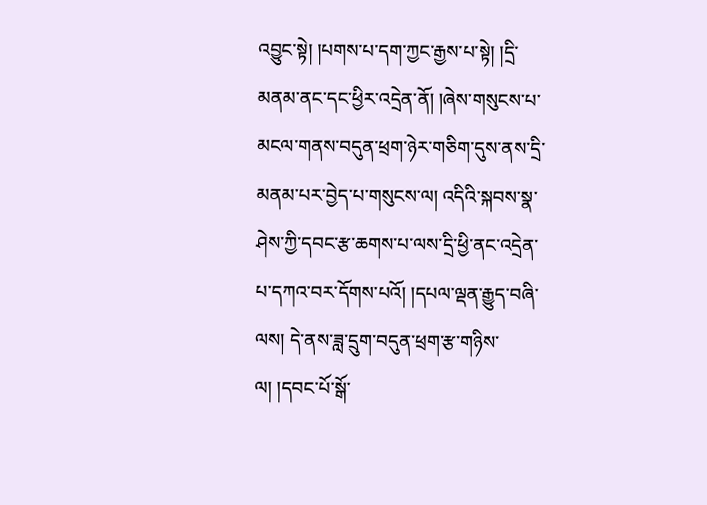འབྱུང་སྟེ། །པགས་པ་དག་ཀྱང་རྒྱས་པ་སྟེ། །དྲི་མནམ་ནང་དང་ཕྱིར་འདྲེན་ནོ། །ཞེས་གསུངས་པ་མངལ་གནས་བདུན་ཕྲག་ཉེར་གཅིག་དུས་ནས་དྲི་མནམ་པར་བྱེད་པ་གསུངས་ལ། འདིའི་སྐབས་སྣ་ཤེས་ཀྱི་དབང་རྩ་ཆགས་པ་ལས་དྲི་ཕྱི་ནང་འདྲེན་པ་དཀའ་བར་དོགས་པའོ། །དཔལ་ལྡན་རྒྱུད་བཞི་ལས། དེ་ནས་ཟླ་དྲུག་བདུན་ཕྲག་རྩ་གཉིས་ལ། །དབང་པོ་སྒོ་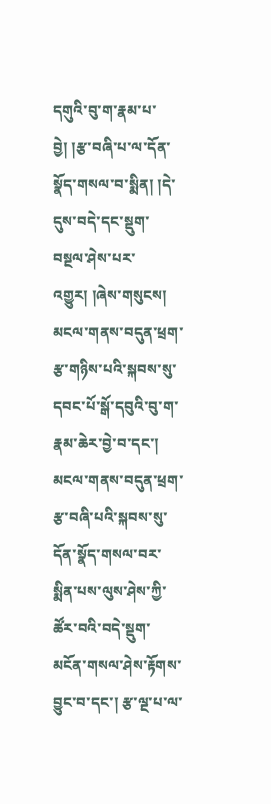དགུའི་བུ་ག་རྣམ་པ་བྱེ། །རྩ་བཞི་པ་ལ་དོན་སྣོད་གསལ་བ་སྨིན། །དེ་དུས་བདེ་དང་སྡུག་བསྔལ་ཤེས་པར་འགྱུར། །ཞེས་གསུངས། མངལ་གནས་བདུན་ཕྲག་རྩ་གཉིས་པའི་སྐབས་སུ་དབང་པོ་སྒོ་དབུའི་བུ་ག་རྣམ་ཆེར་བྱེ་བ་དང་། མངལ་གནས་བདུན་ཕྲག་རྩ་བཞི་པའི་སྐབས་སུ་དོན་སྣོད་གསལ་བར་སྨིན་པས་ལུས་ཤེས་ཀྱི་ཚོར་བའི་བདེ་སྡུག་མངོན་གསལ་ཤེས་རྟོགས་བྱུང་བ་དང་། རྩ་ལྔ་པ་ལ་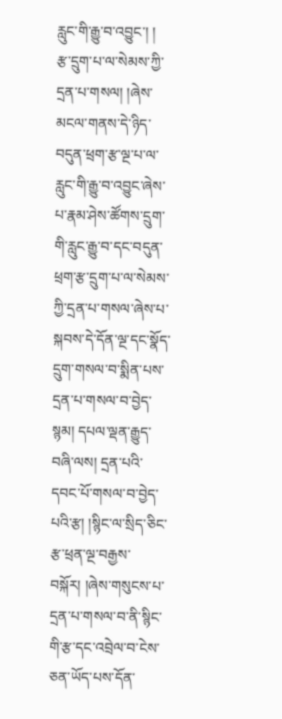རླུང་གི་རྒྱུ་བ་འབྱུང་། །
རྩ་དྲུག་པ་ལ་སེམས་ཀྱི་དྲན་པ་གསལ། །ཞེས་མངལ་གནས་དེ་ཉིད་བདུན་ཕྲག་རྩ་ལྔ་པ་ལ་རླུང་གི་རྒྱུ་བ་འབྱུང་ཞེས་པ་རྣམ་ཤེས་ཚོགས་དྲུག་གི་རླུང་རྒྱུ་བ་དང་བདུན་ཕྲག་རྩ་དྲུག་པ་ལ་སེམས་ཀྱི་དྲན་པ་གསལ་ཞེས་པ་སྐབས་དེ་དོན་ལྔ་དང་སྣོད་དྲུག་གསལ་བ་སྨིན་པས་དྲན་པ་གསལ་བ་བྱེད་སྙམ། དཔལ་ལྡན་རྒྱུད་བཞི་ལས། དྲན་པའི་དབང་པོ་གསལ་བ་བྱེད་པའི་རྩ། །སྙིང་ལ་སྲིད་ཅིང་རྩ་ཕྲན་ལྔ་བརྒྱས་བསྐོར། །ཞེས་གསུངས་པ་དྲན་པ་གསལ་བ་ནི་སྙིང་གི་རྩ་དང་འབྲེལ་བ་ངེས་ཅན་ཡོད་པས་དོན་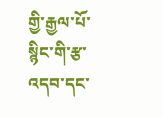གྱི་རྒྱལ་པོ་སྙིང་གི་རྩ་འདབ་དང་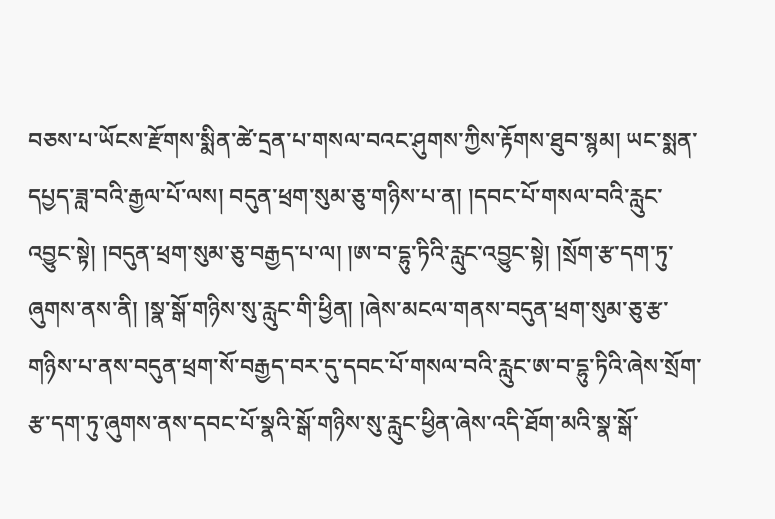བཅས་པ་ཡོངས་རྫོགས་སྨིན་ཚེ་དྲན་པ་གསལ་བའང་ཤུགས་ཀྱིས་རྟོགས་ཐུབ་སྙམ། ཡང་སྨན་དཔྱད་ཟླ་བའི་རྒྱལ་པོ་ལས། བདུན་ཕྲག་སུམ་ཅུ་གཉིས་པ་ན། །དབང་པོ་གསལ་བའི་རླུང་འབྱུང་སྟེ། །བདུན་ཕྲག་སུམ་ཅུ་བརྒྱད་པ་ལ། །ཨ་བ་དྷུ་ཏིའི་རླུང་འབྱུང་སྟེ། །སྲོག་རྩ་དག་ཏུ་ཞུགས་ནས་ནི། །སྣ་སྒོ་གཉིས་སུ་རླུང་གི་ཕྱིན། །ཞེས་མངལ་གནས་བདུན་ཕྲག་སུམ་ཅུ་རྩ་གཉིས་པ་ནས་བདུན་ཕྲག་སོ་བརྒྱད་བར་དུ་དབང་པོ་གསལ་བའི་རླུང་ཨ་བ་དྷུ་ཏིའི་ཞེས་སྲོག་རྩ་དག་ཏུ་ཞུགས་ནས་དབང་པོ་སྣའི་སྒོ་གཉིས་སུ་རླུང་ཕྱིན་ཞེས་འདི་ཐོག་མའི་སྣ་སྒོ་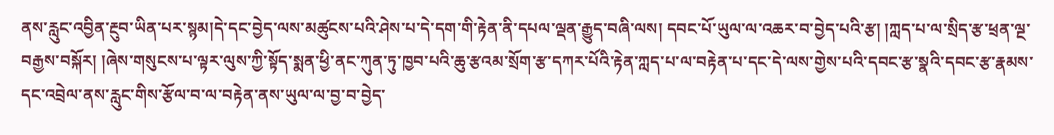ནས་རླུང་འབྱིན་རྔུབ་ཡིན་པར་སྙམ།དེ་དང་བྱེད་ལས་མཚུངས་པའི་ཤེས་པ་དེ་དག་གི་རྟེན་ནི་དཔལ་ལྡན་རྒྱུད་བཞི་ལས། དབང་པོ་ཡུལ་ལ་འཆར་བ་བྱེད་པའི་རྩ། །ཀླད་པ་ལ་སྲིད་རྩ་ཕྲན་ལྔ་བརྒྱས་བསྐོར། །ཞེས་གསུངས་པ་ལྟར་ལུས་ཀྱི་སྟོད་སྨན་ཕྱི་ནང་ཀུན་ཏུ་ཁྱབ་པའི་ཆུ་རྩའམ་སྲོག་རྩ་དཀར་པོའི་རྟེན་ཀླད་པ་ལ་བརྟེན་པ་དང་དེ་ལས་གྱེས་པའི་དབང་རྩ་སྣའི་དབང་རྩ་རྣམས་དང་འབྲེལ་ནས་རླུང་གིས་རྩོལ་བ་ལ་བརྟེན་ནས་ཡུལ་ལ་བྱ་བ་བྱེད་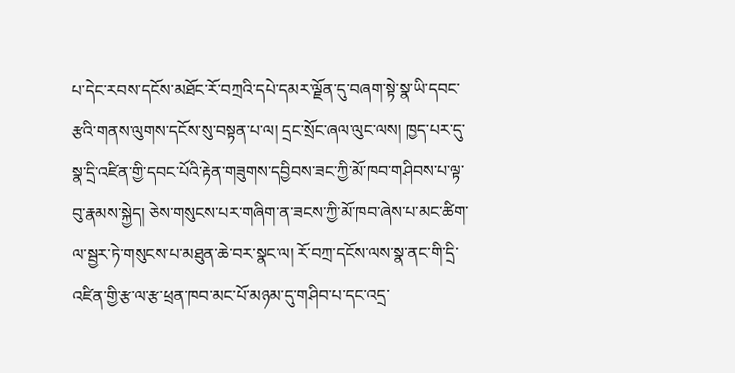པ་དེང་རབས་དངོས་མཐོང་རོ་བཀྲའི་དཔེ་དམར་ལྗོན་དུ་བཞག་སྟེ་སྣ་ཡི་དབང་རྩའི་གནས་ལུགས་དངོས་སུ་བསྟན་པ་ལ། དྲང་སྲོང་ཞལ་ལུང་ལས། ཁྱད་པར་དུ་སྣ་དྲི་འཛིན་གྱི་དབང་པོའི་རྟེན་གཟུགས་དབྱིབས་ཟང་ཀྱི་མོ་ཁབ་གཤིབས་པ་ལྟ་བུ་རྣམས་སྐྱེད། ཅེས་གསུངས་པར་གཞིག་ན་ཟངས་ཀྱི་མོ་ཁབ་ཞེས་པ་མང་ཚིག་ལ་སྦྱར་ཏེ་གསུངས་པ་མཐུན་ཆེ་བར་སྣང་ལ། རོ་བཀྲ་དངོས་ལས་སྣ་ནང་གི་དྲི་འཛིན་གྱི་རྩ་ལ་རྩ་ཕྲན་ཁབ་མང་པོ་མཉམ་དུ་གཤིབ་པ་དང་འདྲ་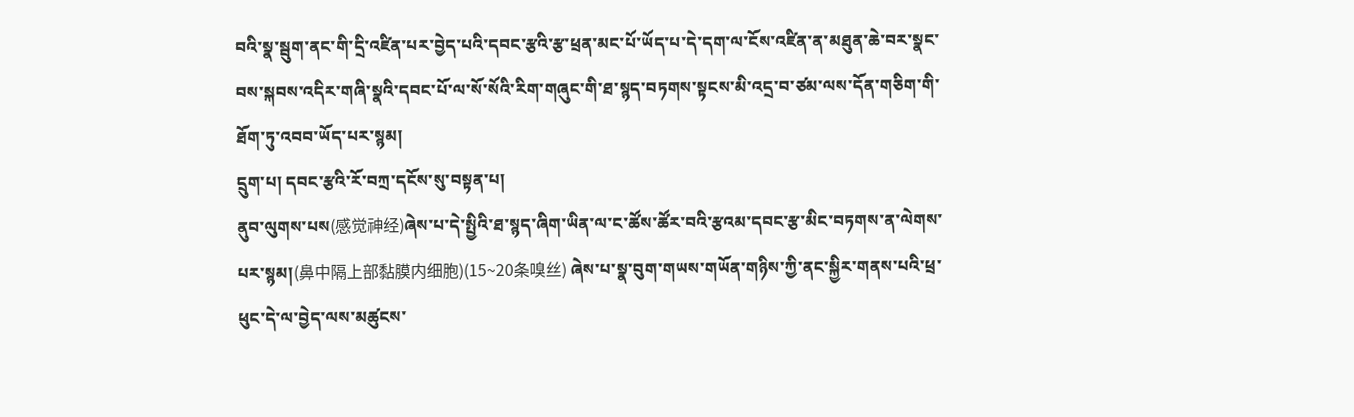བའི་སྣ་སྦུག་ནང་གི་དྲི་འཛིན་པར་བྱེད་པའི་དབང་རྩའི་རྩ་ཕྲན་མང་པོ་ཡོད་པ་དེ་དག་ལ་ངོས་འཛིན་ན་མཐུན་ཆེ་བར་སྣང་བས་སྐབས་འདིར་གཞི་སྣའི་དབང་པོ་ལ་སོ་སོའི་རིག་གཞུང་གི་ཐ་སྙད་བཏགས་སྟངས་མི་འདྲ་བ་ཙམ་ལས་དོན་གཅིག་གི་ཐོག་ཏུ་འབབ་ཡོད་པར་སྙམ།
དྲུག་པ། དབང་རྩའི་རོ་བཀྲ་དངོས་སུ་བསྟན་པ།
ནུབ་ལུགས་པས(感觉神经)ཞེས་པ་དེ་སྤྱིའི་ཐ་སྙད་ཞིག་ཡིན་ལ་ང་ཚོས་ཚོར་བའི་རྩའམ་དབང་རྩ་མིང་བཏགས་ན་ལེགས་པར་སྙམ།(鼻中隔上部黏膜内细胞)(15~20条嗅丝) ཞེས་པ་སྣ་བུག་གཡས་གཡོན་གཉིས་ཀྱི་ནང་སྐྱིར་གནས་པའི་ཕྲ་ཕུང་དེ་ལ་བྱེད་ལས་མཚུངས་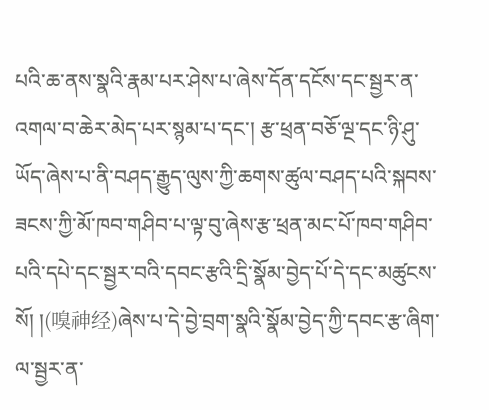པའི་ཆ་ནས་སྣའི་རྣམ་པར་ཤེས་པ་ཞེས་དོན་དངོས་དང་སྦྱར་ན་འགལ་བ་ཆེར་མེད་པར་སྙམ་པ་དང་། རྩ་ཕྲན་བཅོ་ལྔ་དང་ཉི་ཤུ་ཡོད་ཞེས་པ་ནི་བཤད་རྒྱུད་ལུས་ཀྱི་ཆགས་ཚུལ་བཤད་པའི་སྐབས་ཟངས་ཀྱི་མོ་ཁབ་གཤིབ་པ་ལྟ་བུ་ཞེས་རྩ་ཕྲན་མང་པོ་ཁབ་གཤིབ་པའི་དཔེ་དང་སྦྱར་བའི་དབང་རྩའི་དྲི་སྣོམ་བྱེད་པོ་དེ་དང་མཚུངས་སོ། །(嗅神经)ཞེས་པ་དེ་བྱེ་བྲག་སྣའི་སྣོམ་བྱེད་ཀྱི་དབང་རྩ་ཞིག་ལ་སྦྱར་ན་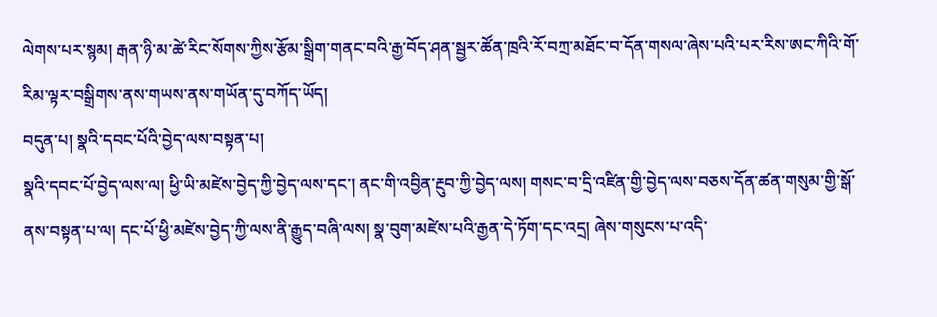ལེགས་པར་སྙམ། རྒན་ཉི་མ་ཚེ་རིང་སོགས་ཀྱིས་རྩོམ་སྒྲིག་གནང་བའི་རྒྱ་བོད་ཤན་སྦྱར་ཚོན་ཁྲའི་རོ་བཀྲ་མཐོང་བ་དོན་གསལ་ཞེས་པའི་པར་རིས་ཨང་ཀིའི་གོ་རིམ་ལྟར་བསྒྲིགས་ནས་གཡས་ནས་གཡོན་དུ་བཀོད་ཡོད།
བདུན་པ། སྣའི་དབང་པོའི་བྱེད་ལས་བསྟན་པ།
སྣའི་དབང་པོ་བྱེད་ལས་ལ། ཕྱི་ཡི་མཛེས་བྱེད་ཀྱི་བྱེད་ལས་དང་། ནང་གི་འབྱིན་རྔུབ་ཀྱི་བྱེད་ལས། གསང་བ་དྲི་འཛིན་གྱི་བྱེད་ལས་བཅས་དོན་ཚན་གསུམ་གྱི་སྒོ་ནས་བསྟན་པ་ལ། དང་པོ་ཕྱི་མཛེས་བྱེད་ཀྱི་ལས་ནི་རྒྱུད་བཞི་ལས། སྣ་བུག་མཛེས་པའི་རྒྱན་དེ་ཏོག་དང་འདྲ། ཞེས་གསུངས་པ་འདི་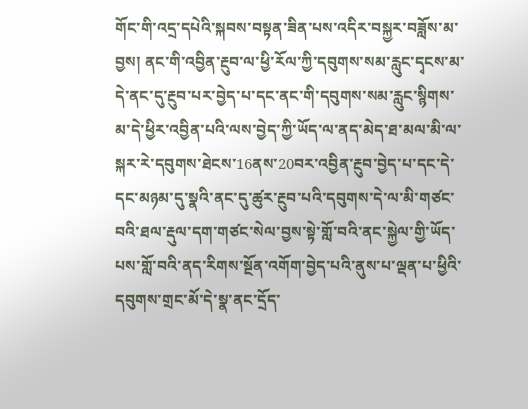གོང་གི་འདྲ་དཔེའི་སྐབས་བསྟན་ཟིན་པས་འདིར་བསྐྱར་བཟློས་མ་བྱས། ནང་གི་འབྱིན་རྔུབ་ལ་ཕྱི་རོལ་ཀྱི་དབུགས་སམ་རླུང་དྭངས་མ་དེ་ནང་དུ་རྔུབ་པར་བྱེད་པ་དང་ནང་གི་དབུགས་སམ་རླུང་སྙིགས་མ་དེ་ཕྱིར་འབྱིན་པའི་ལས་བྱེད་ཀྱི་ཡོད་ལ་ནད་མེད་ཐ་མལ་མི་ལ་སྐར་རེ་དབུགས་ཐེངས་16ནས་20བར་འབྱིན་རྔུབ་བྱེད་པ་དང་དེ་དང་མཉམ་དུ་སྣའི་ནང་དུ་ཚུར་རྔུབ་པའི་དབུགས་དེ་ལ་མི་གཙང་བའི་ཐལ་རྡུལ་དག་གཙང་སེལ་བྱས་སྟེ་གློ་བའི་ནང་སྐྱེལ་གྱི་ཡོད་པས་གློ་བའི་ནད་རིགས་སྔོན་འགོག་བྱེད་པའི་ནུས་པ་ལྡན་པ་ཕྱིའི་དབུགས་གྲང་མོ་དེ་སྣ་ནང་དྲོད་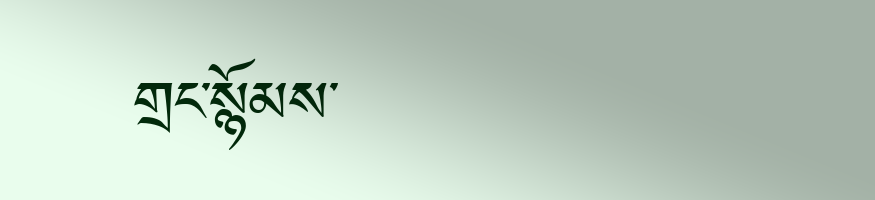གྲང་སྙོམས་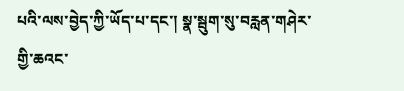པའི་ལས་བྱེད་ཀྱི་ཡོད་པ་དང་། སྣ་སྦུག་སུ་བརླན་གཤེར་གྱི་ཆའང་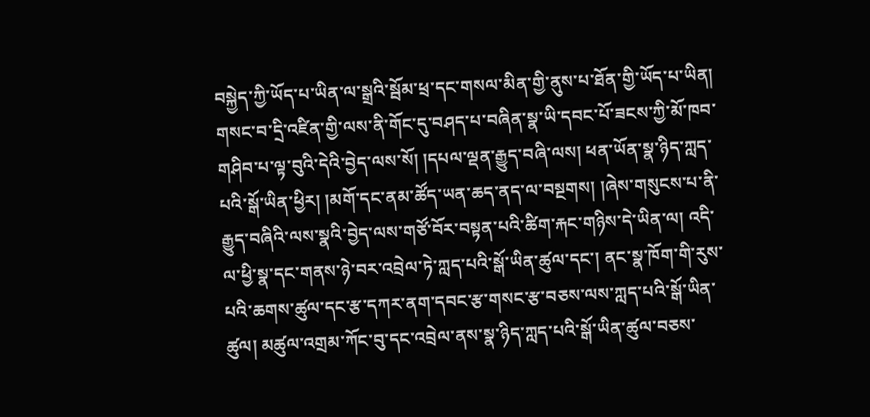བསྐྱེད་ཀྱི་ཡོད་པ་ཡིན་ལ་སྒྲའི་སྦོམ་ཕྲ་དང་གསལ་མིན་གྱི་ནུས་པ་ཐོན་གྱི་ཡོད་པ་ཡིན། གསང་བ་དྲི་འཛིན་གྱི་ལས་ནི་གོང་དུ་བཤད་པ་བཞིན་སྣ་ཡི་དབང་པོ་ཟངས་ཀྱི་མོ་ཁབ་གཤིབ་པ་ལྟ་བུའི་དེའི་བྱེད་ལས་སོ། །དཔལ་ལྡན་རྒྱུད་བཞི་ལས། ཕན་ཡོན་སྣ་ཉིད་ཀླད་པའི་སྒོ་ཡིན་ཕྱིར། །མགོ་དང་ནམ་ཚོད་ཡན་ཆད་ནད་ལ་བསྔགས། །ཞེས་གསུངས་པ་ནི་རྒྱུད་བཞིའི་ལས་སྣའི་བྱེད་ལས་གཙོ་བོར་བསྟན་པའི་ཚིག་རྐང་གཉིས་དེ་ཡིན་ལ། འདི་ལ་ཕྱི་སྣ་དང་གནས་ཉེ་བར་འབྲེལ་ཏེ་ཀླད་པའི་སྒོ་ཡིན་ཚུལ་དང་། ནང་སྣ་ཁོག་གི་རུས་པའི་ཆགས་ཚུལ་དང་རྩ་དཀར་ནག་དབང་རྩ་གསང་རྩ་བཅས་ལས་ཀླད་པའི་སྒོ་ཡིན་ཚུལ། མཚུལ་འགྲམ་ཀོང་བུ་དང་འབྲེལ་ནས་སྣ་ཉིད་ཀླད་པའི་སྒོ་ཡིན་ཚུལ་བཅས་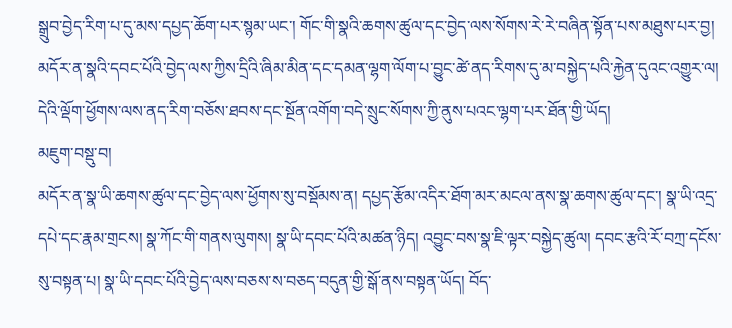སྒྲུབ་བྱེད་རིག་པ་དུ་མས་དཔྱད་ཆོག་པར་སྙམ་ཡང་། གོང་གི་སྣའི་ཆགས་ཚུལ་དང་བྱེད་ལས་སོགས་རེ་རེ་བཞིན་སྟོན་པས་མཐུས་པར་བྱ། མདོར་ན་སྣའི་དབང་པོའི་བྱེད་ལས་ཀྱིས་དྲིའི་ཞིམ་མིན་དང་དམན་ལྷག་ལོག་པ་བྱུང་ཚེ་ནད་རིགས་དུ་མ་བསྐྱེད་པའི་རྐྱེན་དུའང་འགྱུར་ལ། དེའི་ལྡོག་ཕྱོགས་ལས་ནད་རིག་བཅོས་ཐབས་དང་སྔོན་འགོག་བདེ་སྲུང་སོགས་ཀྱི་ནུས་པའང་ལྷག་པར་ཐོན་གྱི་ཡོད།
མཇུག་བསྡུ་བ།
མདོར་ན་སྣ་ཡི་ཆགས་ཚུལ་དང་བྱེད་ལས་ཕྱོགས་སུ་བསྡོམས་ན། དཔྱད་རྩོམ་འདིར་ཐོག་མར་མངལ་ནས་སྣ་ཆགས་ཚུལ་དང་། སྣ་ཡི་འདྲ་དཔེ་དང་རྣམ་གྲངས། སྣ་ཀོང་གི་གནས་ལུགས། སྣ་ཡི་དབང་པོའི་མཚན་ཉིད། འབྱུང་བས་སྣ་ཇི་ལྟར་བསྐྱེད་ཚུལ། དབང་རྩའི་རོ་བཀྲ་དངོས་སུ་བསྟན་པ། སྣ་ཡི་དབང་པོའི་བྱེད་ལས་བཅས་ས་བཅད་བདུན་གྱི་སྒོ་ནས་བསྟན་ཡོད། བོད་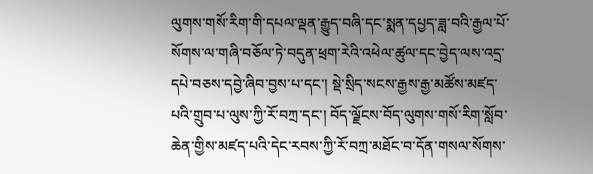ལུགས་གསོ་རིག་གི་དཔལ་ལྡན་རྒྱུད་བཞི་དང་སྨན་དཔྱད་ཟླ་བའི་རྒྱལ་པོ་སོགས་ལ་གཞི་བཅོལ་ཏེ་བདུན་ཕྲག་རེའི་འཕེལ་ཚུལ་དང་བྱེད་ལས་འདྲ་དཔེ་བཅས་དབྱེ་ཞིབ་བྱས་པ་དང་། སྡེ་སྲིད་སངས་རྒྱས་རྒྱ་མཚོས་མཛད་པའི་གྲུབ་པ་ལུས་ཀྱི་རོ་བཀྲ་དང་། བོད་ལྗོངས་བོད་ལུགས་གསོ་རིག་སློབ་ཆེན་གྱིས་མཛད་པའི་དེང་རབས་ཀྱི་རོ་བཀྲ་མཐོང་བ་དོན་གསལ་སོགས་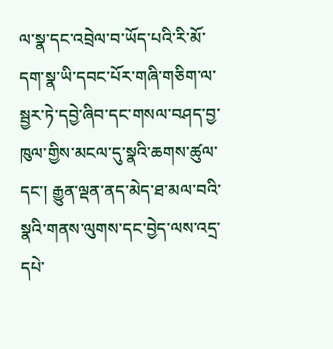ལ་སྣ་དང་འབྲེལ་བ་ཡོད་པའི་རི་མོ་དག་སྣ་ཡི་དབང་པོར་གཞི་གཅིག་ལ་སྦྱར་ཏེ་དབྱེ་ཞིབ་དང་གསལ་བཤད་བྱ་ཁུལ་གྱིས་མངལ་དུ་སྣའི་ཆགས་ཚུལ་དང་། རྒྱུན་ལྡན་ནད་མེད་ཐ་མལ་བའི་སྣའི་གནས་ལུགས་དང་བྱེད་ལས་འདྲ་དཔེ་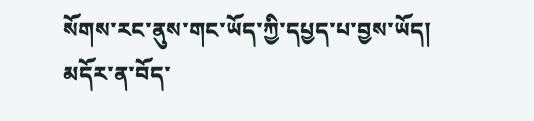སོགས་རང་ནུས་གང་ཡོད་ཀྱི་དཔྱད་པ་བྱས་ཡོད། མདོར་ན་བོད་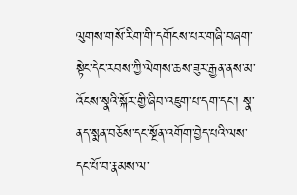ལུགས་གསོ་རིག་གི་དགོངས་པར་གཞི་བཞག་སྟེང་དེང་རབས་ཀྱི་ལེགས་ཆས་ཟུར་རྒྱན་ནས་མ་འོངས་སྣའི་སྐོར་གྱི་ཞིབ་འཇུག་པ་དག་དང་། སྣ་ནད་སྨན་བཅོས་དང་སྔོན་འགོག་བྱེད་པའི་ལས་དང་པོ་བ་རྣམས་ལ་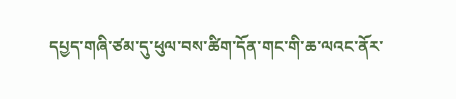དཔྱད་གཞི་ཙམ་དུ་ཕུལ་བས་ཚིག་དོན་གང་གི་ཆ་ལའང་ནོར་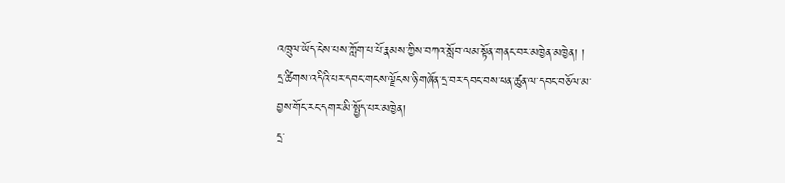འཁྲུལ་ཡོད་ངེས་པས་ཀློག་པ་པོ་རྣམས་ཀྱིས་བཀའ་སློབ་ལམ་སྟོན་གནང་བར་མཁྱེན་མཁྱེན། །
དྲ་ཚིགས་འདིའི་པར་དབང་གངས་ལྗོངས་ཉི་གཞོན་དྲ་བར་དབང་བས་ཕན་ཚུན་ལ་དབང་བཅོལ་མ་བྱས་གོང་རང་དགར་མི་སྤྱོད་པར་མཁྱེན།
དྲ་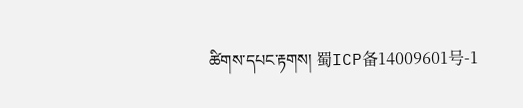ཚིགས་དཔང་རྟགས། 蜀ICP备14009601号-1